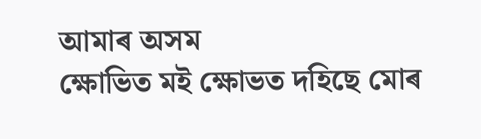আমাৰ অসম
ক্ষোভিত মই ক্ষোভত দহিছে মোৰ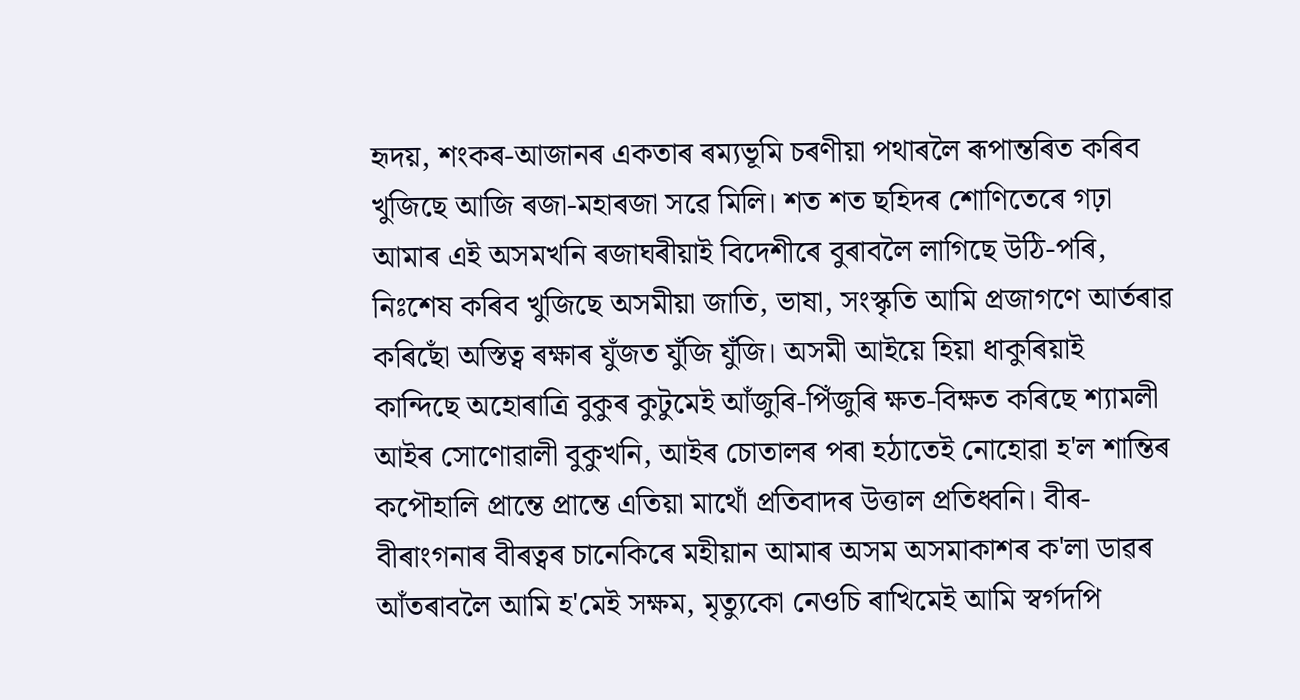হৃদয়, শংকৰ-আজানৰ একতাৰ ৰম্যভূমি চৰণীয়া পথাৰলৈ ৰূপান্তৰিত কৰিব খুজিছে আজি ৰজা-মহাৰজা সৱে মিলি। শত শত ছহিদৰ শোণিতেৰে গঢ়া আমাৰ এই অসমখনি ৰজাঘৰীয়াই বিদেশীৰে বুৰাবলৈ লাগিছে উঠি-পৰি, নিঃশেষ কৰিব খুজিছে অসমীয়া জাতি, ভাষা, সংস্কৃতি আমি প্ৰজাগণে আৰ্তৰাৱ কৰিছোঁ অস্তিত্ব ৰক্ষাৰ যুঁজত যুঁজি যুঁজি। অসমী আইয়ে হিয়া ধাকুৰিয়াই কান্দিছে অহোৰাত্রি বুকুৰ কুটুমেই আঁজুৰি-পিঁজুৰি ক্ষত-বিক্ষত কৰিছে শ্যামলী আইৰ সোণোৱালী বুকুখনি, আইৰ চোতালৰ পৰা হঠাতেই নোহোৱা হ'ল শান্তিৰ কপৌহালি প্রান্তে প্রান্তে এতিয়া মাথোঁ প্ৰতিবাদৰ উত্তাল প্ৰতিধ্বনি। বীৰ-বীৰাংগনাৰ বীৰত্বৰ চানেকিৰে মহীয়ান আমাৰ অসম অসমাকাশৰ ক'লা ডাৱৰ আঁতৰাবলৈ আমি হ'মেই সক্ষম, মৃত্যুকো নেওচি ৰাখিমেই আমি স্বৰ্গদপি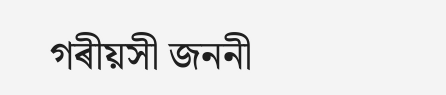গৰীয়সী জননী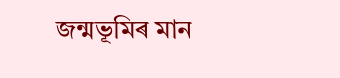জন্মভূমিৰ মান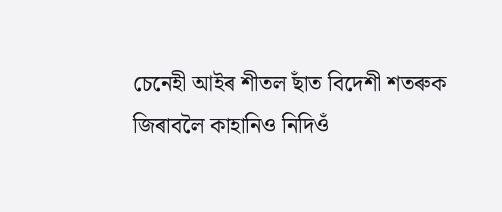চেনেহী আইৰ শীতল ছাঁত বিদেশী শতৰুক জিৰাবলৈ কাহানিও নিদিওঁ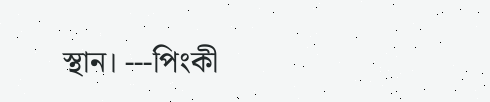স্থান। ---পিংকী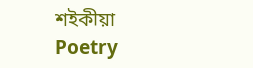শইকীয়া
Poetry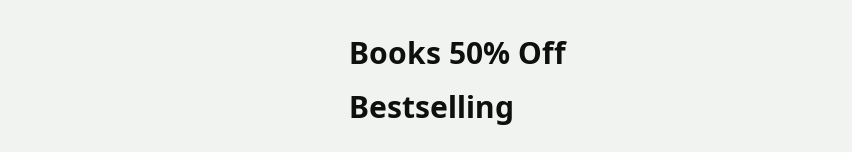Books 50% Off
Bestselling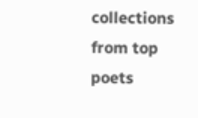collections from top poets